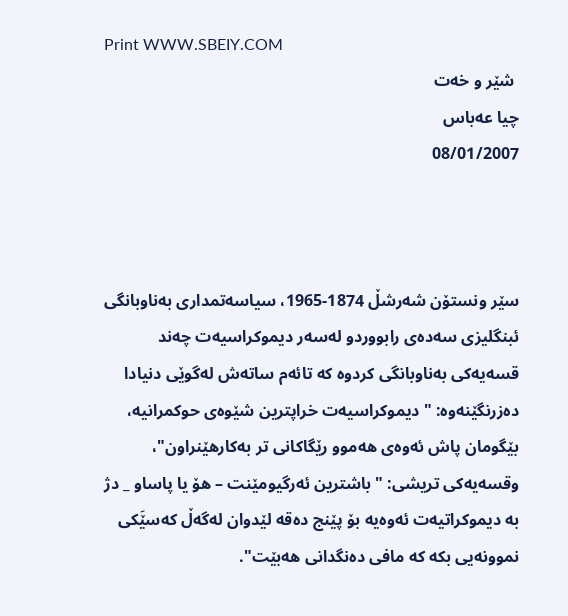Print WWW.SBEIY.COM
 شێر و خه‌ت
چیا عه‌باس
08/01/2007



سێر ونستۆن شه‌رشڵ‌ 1874-1965، سیاسه‌تمداری به‌ناوبانگی ئبنگلیزی سه‌ده‌ی رابووردو له‌سه‌ر دیموكراسیه‌ت چه‌ند قسه‌یه‌كی به‌ناوبانگی كردوه‌ كه‌ تائه‌م ساته‌ش له‌گوێی دنیادا ده‌زرنگێنه‌وه‌: "دیموكراسیه‌ت خراپترین شێوه‌ی حوكمرانیه‌، بێگومان پاش ئه‌وه‌ی هه‌موو رێگاكانی تر به‌كارهێنراون"، وقسه‌یه‌كی تریشی: " باشترین ئه‌رگیومێنت – هۆ یا پاساو _ دژ به‌ دیموكراتیه‌ت ئه‌وه‌یه‌ بۆ پێنج ده‌قه‌ لێدوان له‌گه‌ڵ‌ كه‌سێَكی نموونه‌یی بكه‌ كه‌ مافی ده‌نگدانی هه‌بێت".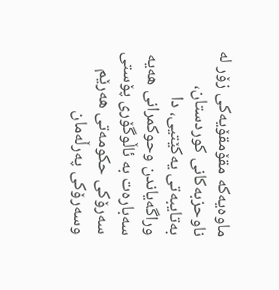ماوه‌یه‌كه‌ مقۆمقۆیه‌كی زۆر له‌ ناوحزبه‌كانی كوردستان، به‌تایبه‌تی یه‌كێتیی، دا  وراگه‌یاندن وحوكمرانی هه‌یه‌ سه‌باره‌ت به‌ ئاڵوگۆری پۆستی سه‌رۆكی حكومه‌تی هه‌رێم وسه‌رۆكی په‌رڵه‌مان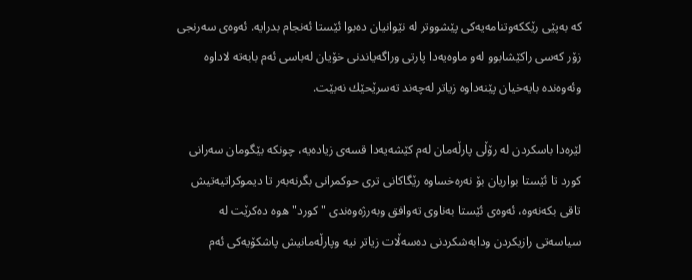كه‌ به‌پێی رێككه‌وتنامه‌یه‌كی پێشووتر له‌ نێوانیان ده‌بوا ئێستا ئه‌نجام بدرایه‌. ئه‌وه‌ی سه‌رنجی زۆر كه‌سی راكێشابوو له‌و ماوه‌یه‌دا پارتی وراگه‌یاندنی خۆیان له‌باسی ئه‌م بابه‌ته‌ لاداوه‌ وئه‌وه‌نده‌ بایه‌خیان پێنه‌داوه‌ زیاتر له‌چه‌ند ته‌سرێحێك نه‌بێت.

لێره‌دا باسكردن له‌ رۆڵی پارڵه‌مان له‌م كێشه‌یه‌دا قسه‌ی زیاده‌یه‌، چونكه‌ بێگومان سه‌رانی كورد تا ئێستا بواریان بۆ نه‌ره‌خساوه‌ رێگاكانی تری حوكمرانی بگرنه‌به‌ر تا دیموكراتیه‌تیش تاقی بكه‌نه‌وه‌، ئه‌وه‌ی ئێستا به‌ناوی ته‌وافق وبه‌رژه‌وه‌ندی "كورد" ه‌وه‌ ده‌كرێت له‌ سیاسه‌تی رازیكردن ودابه‌شكردنی ده‌سه‌ڵات زیاتر نیه‌ وپارڵه‌مانیش پاشكۆیه‌كی ئه‌م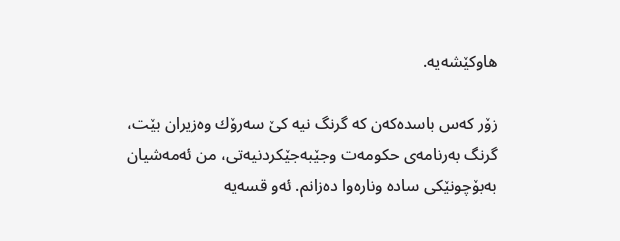هاوكێشه‌یه‌.

زۆر كه‌س باسده‌كه‌ن كه‌ گرنگ نیه‌ كێ سه‌رۆك وه‌زیران بێت، گرنگ به‌رنامه‌ی حكومه‌ت وجێبه‌جێكردنیه‌تی، من ئه‌مه‌شیان به‌بۆچونێكی ساده‌ وناره‌وا ده‌زانم. ئه‌و قسه‌یه‌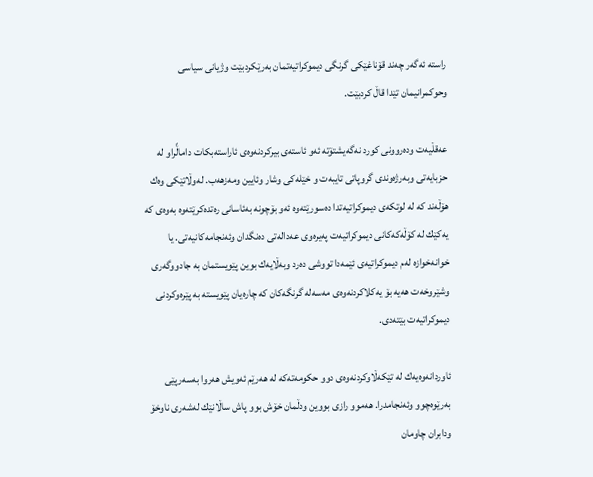راسته‌ ئه‌گه‌ر چه‌ند قۆناغێكی گرنگی دیموكراتیه‌تمان به‌رێكردبێت وژیانی سیاسی وحوكمرانیمان تێدا قاڵ‌ كردبێت.

عه‌قڵیه‌ت وده‌روونی كورد نه‌گه‌یشتۆته‌ ئه‌و ئاسته‌ی بیركردنه‌وه‌ی ئاراسته‌بكات داماڵًراو له‌ حزبایه‌تی وبه‌رژه‌وندی گروپاتی تایبه‌ت و خێله‌كی وشار وئایین ومه‌زهه‌ب. له‌وڵاتێكی وه‌ك هۆڵه‌ند كه‌ له‌ لوتكه‌ی دیموكراتیه‌تدا ده‌سورێته‌وه‌ ئه‌و بۆچونه‌ به‌ئاسانی ره‌تده‌كرێته‌وه‌ به‌وه‌ی كه‌ یه‌كێك له‌ كۆڵه‌كه‌كانی دیموكراتیه‌ت په‌یره‌وی عه‌داله‌تی ده‌نگدان وئه‌نجامه‌كانیه‌تی. یا خوانه‌خوازه‌ له‌م دیموكراتیه‌ی ئێمه‌دا تووشی ده‌رد وبه‌ڵایه‌ك بوین پێویستمان به‌ جادووگه‌ری وشێروخه‌ت هه‌یه‌ بۆ یه‌كلاكردنه‌وه‌ی مه‌سه‌له‌ گرنگه‌كان كه‌ چاره‌یان پێویسته‌ به‌ پێره‌وكردنی دیموكراتیه‌ت بێته‌دی.

ئاوردانه‌وه‌یه‌ك له‌ تێكه‌ڵاوكردنه‌وه‌ی دوو حكومه‌ته‌كه‌ له‌ هه‌رێم ئه‌ویش هه‌روا به‌سه‌رپێی به‌رێوه‌چوو وئه‌نجامدرا. هه‌موو رازی بووین ودڵمان خۆش بوو پاش ساڵانێك له‌شه‌ری ناوخۆ ودابران چاومان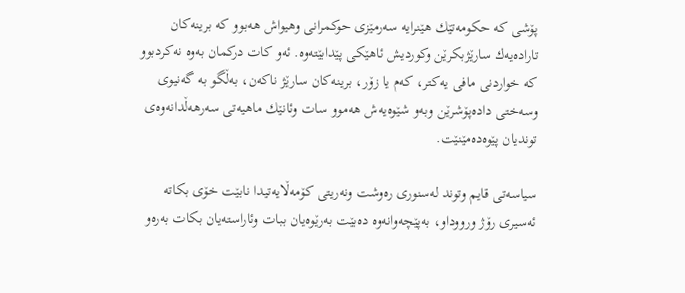پۆشی كه‌ حكومه‌تێك هێنرایه‌ سه‌رمێزی حوكمرانی وهیواش هه‌بوو كه‌ برینه‌كان تاراده‌یه‌ك سارێژبكرێن وكوردیش ئاهێكی پێدابێته‌وه‌. ئه‌و كات دركمان به‌وه‌ نه‌كردبوو كه‌ خواردنی مافی یه‌كتر، كه‌م یا زۆر، برینه‌كان سارێژ ناكه‌ن، به‌ڵگو به‌ گه‌نیوی وسه‌ختی داده‌پۆشرێن وبه‌و شێوه‌یه‌ش هه‌موو سات وئانێك ماهیه‌تی سه‌رهه‌ڵدانه‌وه‌ی توندیان پێوه‌ده‌مێنێت.

سیاسه‌تی قایم وتوند له‌سنوری ره‌وشت ونه‌ریتی كۆمه‌ڵایه‌تیدا نابێت خۆی بكاته‌ ئه‌سیری رۆژ ورووداو، به‌پێچه‌وانه‌وه‌ ده‌بێت به‌رێوه‌یان ببات وئاراسته‌یان بكات به‌ره‌و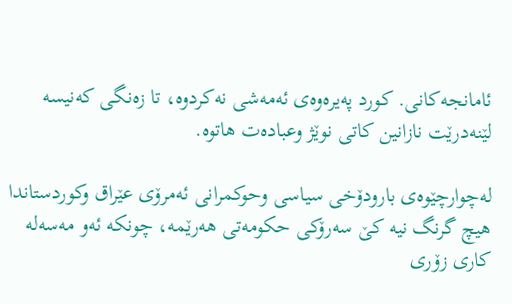ئامانجه‌كانی. كورد په‌یره‌وه‌ی ئه‌مه‌شی نه‌كردوه‌، تا زه‌نگی كه‌نیسه‌ لێنه‌درێت نازانین كاتی نوێژ وعباده‌ت هاتوه‌.

له‌چوارچێوه‌ی بارودۆخی سیاسی وحوكمرانی ئه‌مرۆی عێراق وكوردستاندا هیچ گرنگ نیه‌ كێ سه‌رۆكی حكومه‌تی هه‌رێمه‌، چونكه‌ ئه‌و مه‌سه‌له‌ كاری زۆری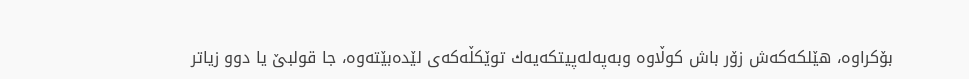بۆكراوه‌، هێلكه‌كه‌ش زۆر باش كوڵاوه‌ وبه‌په‌له‌پیتكه‌یه‌ك توێكڵه‌كه‌ی لێده‌بێته‌وه‌، جا قولبێ یا دوو زیاتر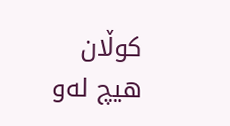كوڵان هیچ له‌و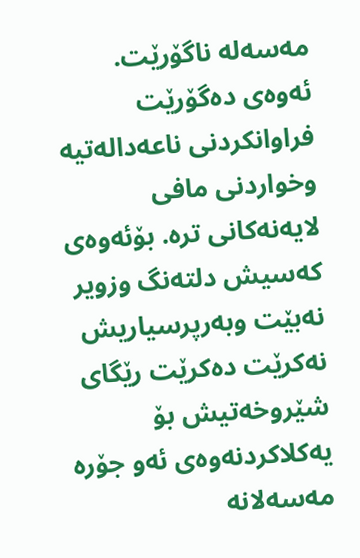مه‌سه‌له‌ ناگۆرێت. ئه‌وه‌ی ده‌گۆرێت فراوانكردنی ناعه‌داله‌تیه‌ وخواردنی مافی لایه‌نه‌كانی تره‌. بۆئه‌وه‌ی كه‌سیش دلته‌نگ وزویر نه‌بێت وبه‌رپرسیاریش نه‌كرێت ده‌كرێت رێگای شێروخه‌تیش بۆ یه‌كلاكردنه‌وه‌ی ئه‌و جۆره‌ مه‌سه‌لانه‌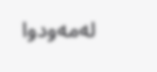له‌مه‌ودوا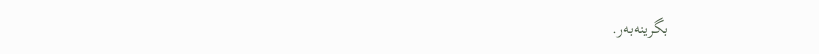بگرینه‌به‌ر.